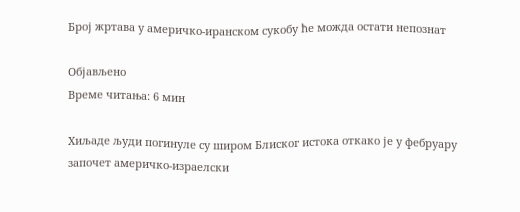Број жртава у америчко-иранском сукобу ће можда остати непознат

Објављено
Време читања: 6 мин

Хиљаде људи погинуле су широм Блиског истока откако је у фебруару започет америчко-израелски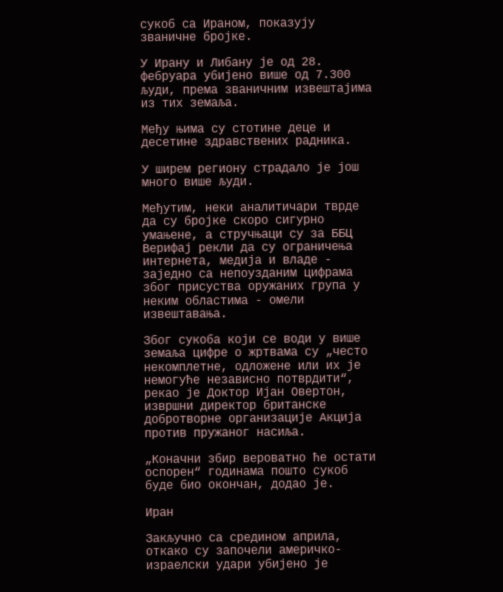сукоб са Ираном, показују званичне бројке.

У Ирану и Либану је од 28. фебруара убијено више од 7.300 људи, према званичним извештајима из тих земаља.

Међу њима су стотине деце и десетине здравствених радника.

У ширем региону страдало је још много више људи.

Међутим, неки аналитичари тврде да су бројке скоро сигурно умањене, а стручњаци су за ББЦ Верифај рекли да су ограничења интернета, медија и владе - заједно са непоузданим цифрама због присуства оружаних група у неким областима - омели извештавања.

Због сукоба који се води у више земаља цифре о жртвама су „често некомплетне, одложене или их је немогуће независно потврдити“, рекао је Доктор Ијан Овертон, извршни директор британске добротворне организације Акција против пружаног насиља.

„Коначни збир вероватно ће остати оспорен“ годинама пошто сукоб буде био окончан, додао је.

Иран

Закључно са средином априла, откако су започели америчко-израелски удари убијено је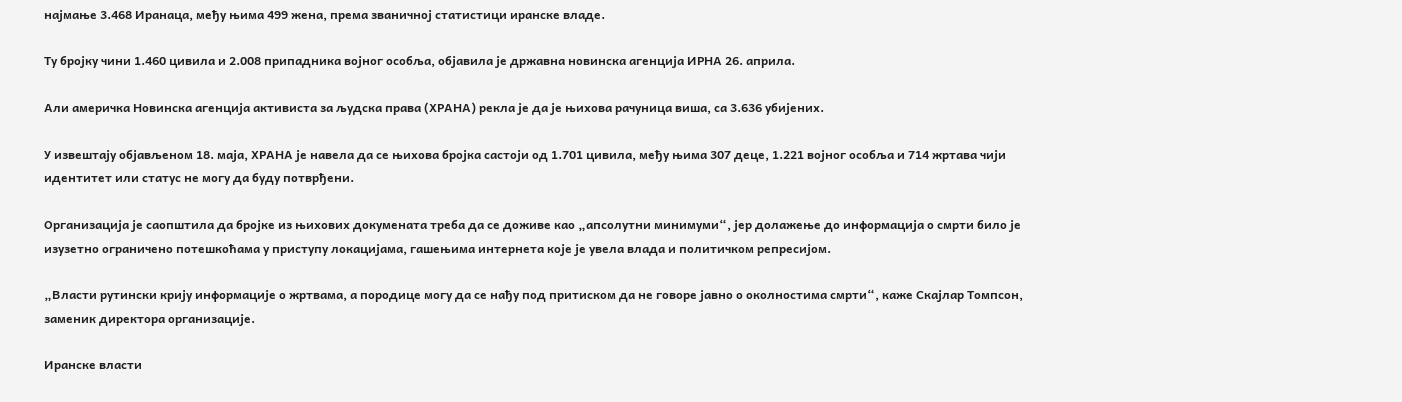најмање 3.468 Иранаца, међу њима 499 жена, према званичној статистици иранске владе.

Ту бројку чини 1.460 цивила и 2.008 припадника војног особља, објавила је државна новинска агенција ИРНА 26. априла.

Али америчка Новинска агенција активиста за људска права (ХРАНА) рекла је да је њихова рачуница виша, са 3.636 убијених.

У извештају објављеном 18. маја, ХРАНА је навела да се њихова бројка састоји од 1.701 цивила, међу њима 307 деце, 1.221 војног особља и 714 жртава чији идентитет или статус не могу да буду потврђени.

Организација је саопштила да бројке из њихових докумената треба да се доживе као „апсолутни минимуми“, јер долажење до информација о смрти било је изузетно ограничено потешкоћама у приступу локацијама, гашењима интернета које је увела влада и политичком репресијом.

„Власти рутински крију информације о жртвама, а породице могу да се нађу под притиском да не говоре јавно о околностима смрти“, каже Скајлар Томпсон, заменик директора организације.

Иранске власти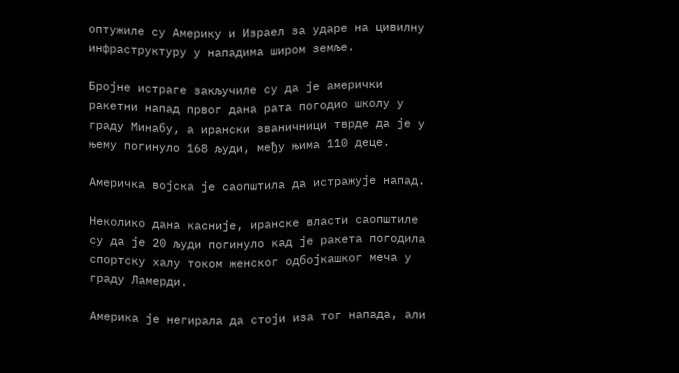оптужиле су Америку и Израел за ударе на цивилну инфраструктуру у нападима широм земље.

Бројне истраге закључиле су да је амерички ракетни напад првог дана рата погодио школу у граду Минабу, а ирански званичници тврде да је у њему погинуло 168 људи, међу њима 110 деце.

Америчка војска је саопштила да истражује напад.

Неколико дана касније, иранске власти саопштиле су да је 20 људи погинуло кад је ракета погодила спортску халу током женског одбојкашког меча у граду Ламерди.

Америка је негирала да стоји иза тог напада, али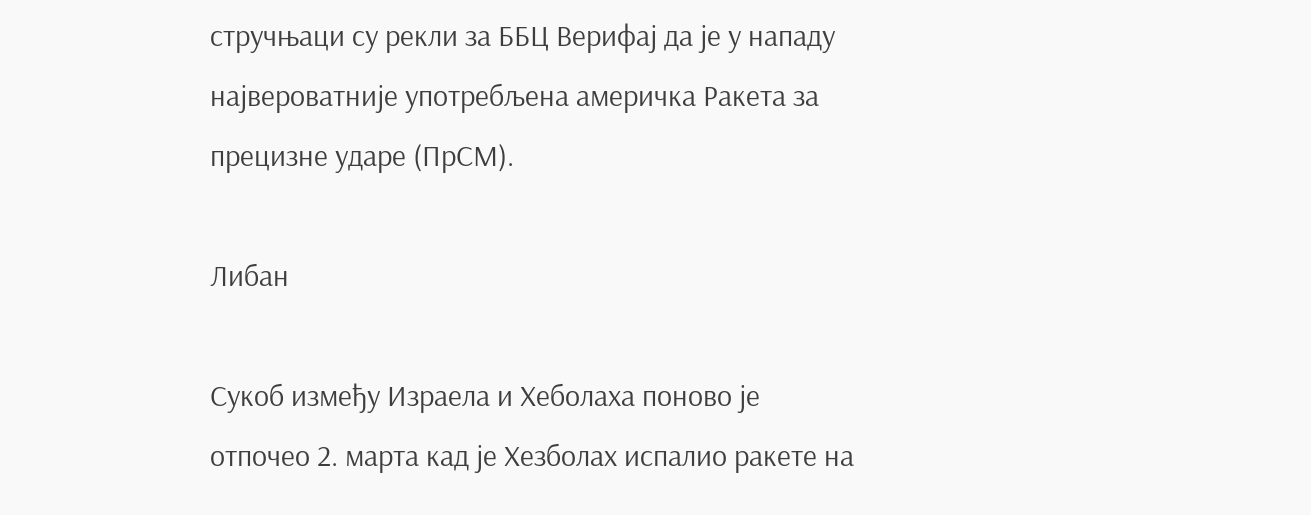стручњаци су рекли за ББЦ Верифај да је у нападу највероватније употребљена америчка Ракета за прецизне ударе (ПрСМ).

Либан

Сукоб између Израела и Хеболаха поново је отпочео 2. марта кад је Хезболах испалио ракете на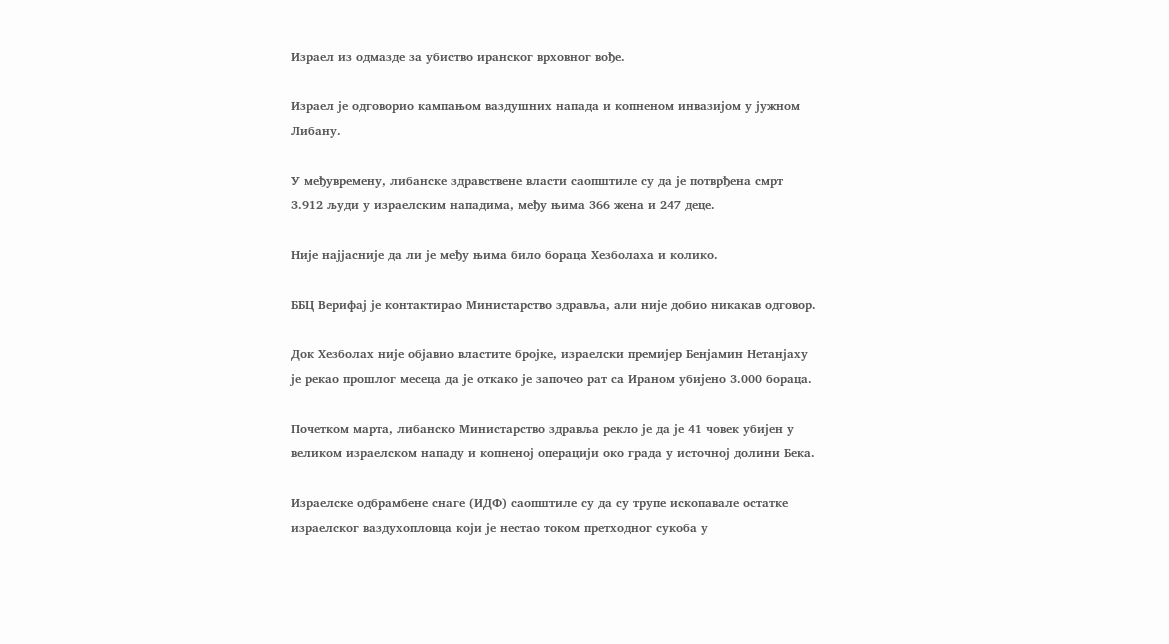Израел из одмазде за убиство иранског врховног вође.

Израел је одговорио кампањом ваздушних напада и копненом инвазијом у јужном Либану.

У међувремену, либанске здравствене власти саопштиле су да је потврђена смрт 3.912 људи у израелским нападима, међу њима 366 жена и 247 деце.

Није најјасније да ли је међу њима било бораца Хезболаха и колико.

ББЦ Верифај је контактирао Министарство здравља, али није добио никакав одговор.

Док Хезболах није објавио властите бројке, израелски премијер Бенјамин Нетанјаху је рекао прошлог месеца да је откако је започео рат са Ираном убијено 3.000 бораца.

Почетком марта, либанско Министарство здравља рекло је да је 41 човек убијен у великом израелском нападу и копненој операцији око града у источној долини Бека.

Израелске одбрамбене снаге (ИДФ) саопштиле су да су трупе ископавале остатке израелског ваздухопловца који је нестао током претходног сукоба у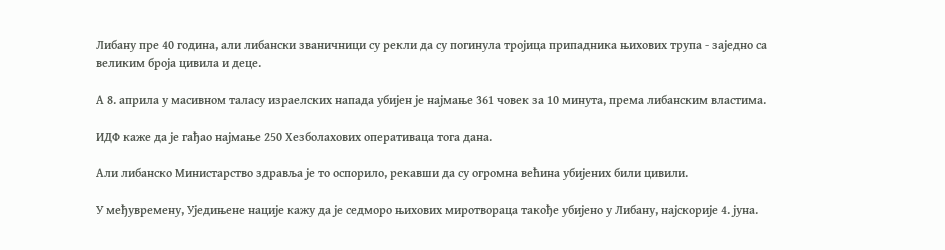Либану пре 40 година, али либански званичници су рекли да су погинула тројица припадника њихових трупа - заједно са великим броја цивила и деце.

А 8. априла у масивном таласу израелских напада убијен је најмање 361 човек за 10 минута, према либанским властима.

ИДФ каже да је гађао најмање 250 Хезболахових оперативаца тога дана.

Али либанско Министарство здравља је то оспорило, рекавши да су огромна већина убијених били цивили.

У међувремену, Уједињене нације кажу да је седморо њихових миротвораца такође убијено у Либану, најскорије 4. јуна.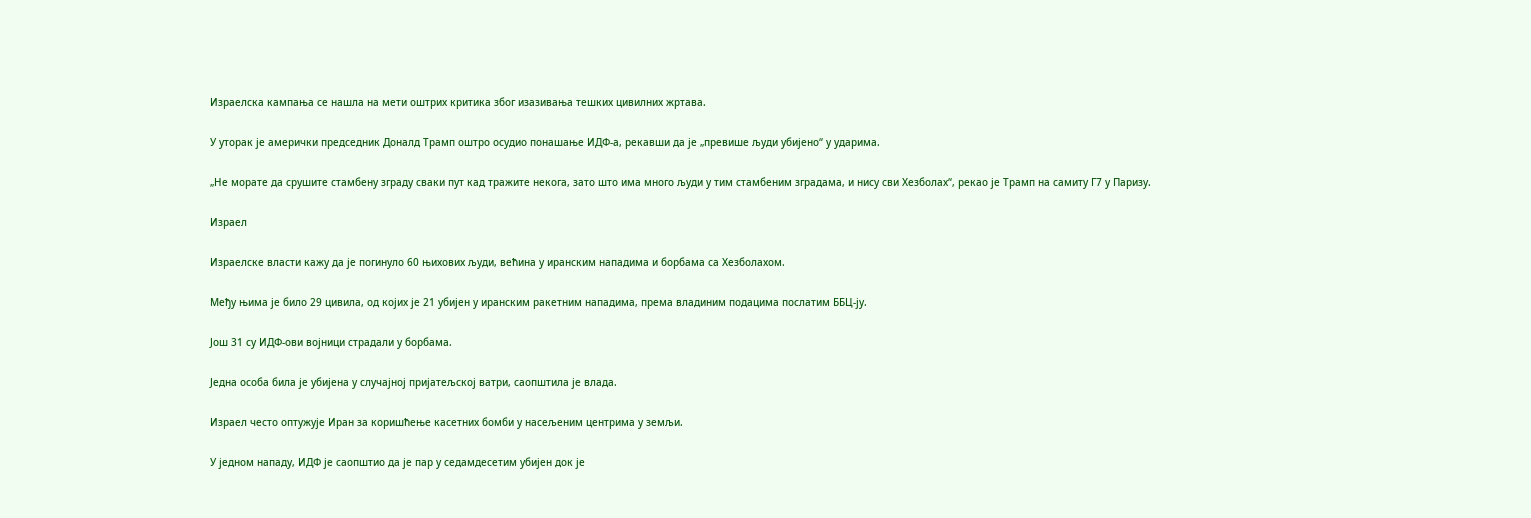Израелска кампања се нашла на мети оштрих критика због изазивања тешких цивилних жртава.

У уторак је амерички председник Доналд Трамп оштро осудио понашање ИДФ-а, рекавши да је „превише људи убијено“ у ударима.

„Не морате да срушите стамбену зграду сваки пут кад тражите некога, зато што има много људи у тим стамбеним зградама, и нису сви Хезболах“, рекао је Трамп на самиту Г7 у Паризу.

Израел

Израелске власти кажу да је погинуло 60 њихових људи, већина у иранским нападима и борбама са Хезболахом.

Међу њима је било 29 цивила, од којих је 21 убијен у иранским ракетним нападима, према владиним подацима послатим ББЦ-ју.

Још 31 су ИДФ-ови војници страдали у борбама.

Једна особа била је убијена у случајној пријатељској ватри, саопштила је влада.

Израел често оптужује Иран за коришћење касетних бомби у насељеним центрима у земљи.

У једном нападу, ИДФ је саопштио да је пар у седамдесетим убијен док је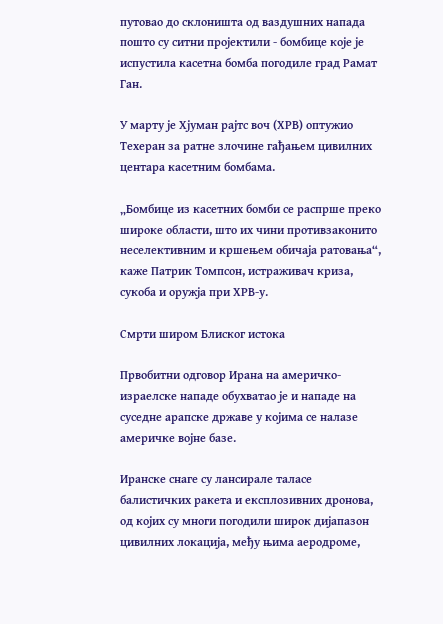путовао до склоништа од ваздушних напада пошто су ситни пројектили - бомбице које је испустила касетна бомба погодиле град Рамат Ган.

У марту је Хјуман рајтс воч (ХРВ) оптужио Техеран за ратне злочине гађањем цивилних центара касетним бомбама.

„Бомбице из касетних бомби се распрше преко широке области, што их чини противзаконито неселективним и кршењем обичаја ратовања“, каже Патрик Томпсон, истраживач криза, сукоба и оружја при ХРВ-у.

Смрти широм Блиског истока

Првобитни одговор Ирана на америчко-израелске нападе обухватао је и нападе на суседне арапске државе у којима се налазе америчке војне базе.

Иранске снаге су лансирале таласе балистичких ракета и експлозивних дронова, од којих су многи погодили широк дијапазон цивилних локација, међу њима аеродроме,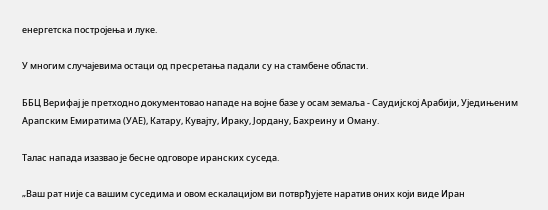енергетска постројења и луке.

У многим случајевима остаци од пресретања падали су на стамбене области.

ББЦ Верифај је претходно документовао нападе на војне базе у осам земаља - Саудијској Арабији, Уједињеним Арапским Емиратима (УАЕ), Катару, Кувајту, Ираку, Јордану, Бахреину и Оману.

Талас напада изазвао је бесне одговоре иранских суседа.

„Ваш рат није са вашим суседима и овом ескалацијом ви потврђујете наратив оних који виде Иран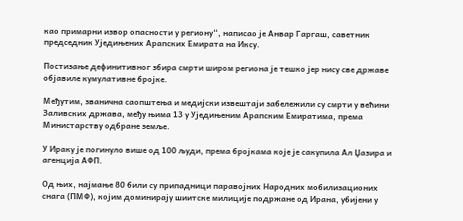као примарни извор опасности у региону“, написао је Анвар Гаргаш, саветник председник Уједињених Арапских Емирата на Иксу.

Постизање дефинитивног збира смрти широм региона је тешко јер нису све државе објавиле кумулативне бројке.

Међутим, званична саопштења и медијски извештаји забележили су смрти у већини Заливских држава, међу њима 13 у Уједињеним Арапским Емиратима, према Министарству одбране земље.

У Ираку је погинуло више од 100 људи, према бројкама које је сакупила Ал Џазира и агенција АФП.

Од њих, најмање 80 били су припадници паравојних Народних мобилизационих снага (ПМФ), којим доминирају шиитске милиције подржане од Ирана, убијени у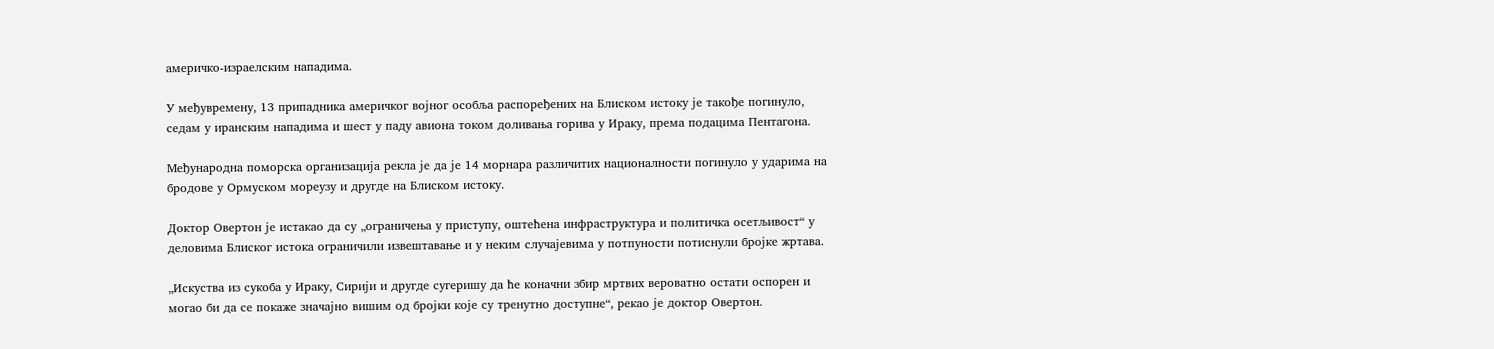америчко-израелским нападима.

У међувремену, 13 припадника америчког војног особља распоређених на Блиском истоку је такође погинуло, седам у иранским нападима и шест у паду авиона током доливања горива у Ираку, према подацима Пентагона.

Међународна поморска организација рекла је да је 14 морнара различитих националности погинуло у ударима на бродове у Ормуском мореузу и другде на Блиском истоку.

Доктор Овертон је истакао да су „ограничења у приступу, оштећена инфраструктура и политичка осетљивост“ у деловима Блиског истока ограничили извештавање и у неким случајевима у потпуности потиснули бројке жртава.

„Искуства из сукоба у Ираку, Сирији и другде сугеришу да ће коначни збир мртвих вероватно остати оспорен и могао би да се покаже значајно вишим од бројки које су тренутно доступне“, рекао је доктор Овертон.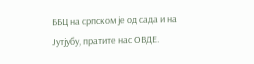ББЦ на српском је од сада и на Јутјубу, пратите нас ОВДЕ.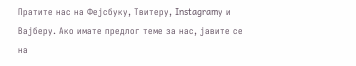Пратите нас на Фејсбуку, Твитеру, Instagramу и Вајберу. Ако имате предлог теме за нас, јавите се на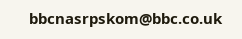bbcnasrpskom@bbc.co.uk